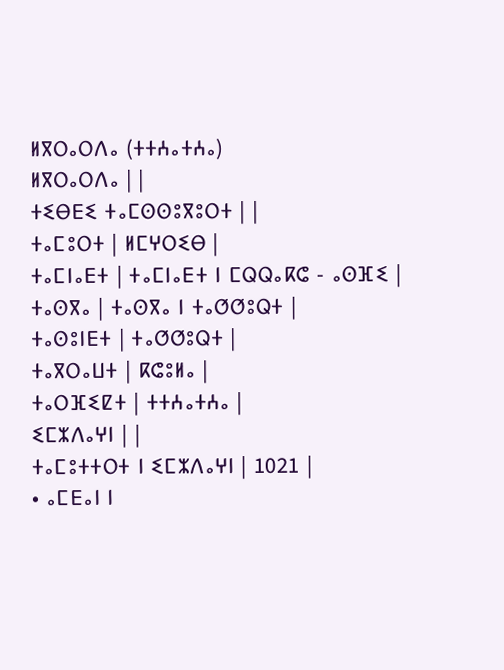ⵍⴳⵔⴰⵔⴷⴰ (ⵜⵜⵄⴰⵜⵄⴰ)
ⵍⴳⵔⴰⵔⴷⴰ | |
ⵜⵉⴱⴹⵉ ⵜⴰⵎⵙⵙⵓⴳⵓⵔⵜ | |
ⵜⴰⵎⵓⵔⵜ | ⵍⵎⵖⵔⵉⴱ |
ⵜⴰⵎⵏⴰⴹⵜ | ⵜⴰⵎⵏⴰⴹⵜ ⵏ ⵎⵕⵕⴰⴽⵛ - ⴰⵙⴼⵉ |
ⵜⴰⵙⴳⴰ | ⵜⴰⵙⴳⴰ ⵏ ⵜⴰⵚⵚⵓⵕⵜ |
ⵜⴰⵙⵓⵏⴹⵜ | ⵜⴰⵚⵚⵓⵕⵜ |
ⵜⴰⴳⵔⴰⵡⵜ | ⴽⵛⵓⵍⴰ |
ⵜⴰⵔⴼⵉⵇⵜ | ⵜⵜⵄⴰⵜⵄⴰ |
ⵉⵎⵣⴷⴰⵖⵏ | |
ⵜⴰⵎⵓⵜⵜⵔⵜ ⵏ ⵉⵎⵣⴷⴰⵖⵏ | 1021 |
• ⴰⵎⴹⴰⵏ ⵏ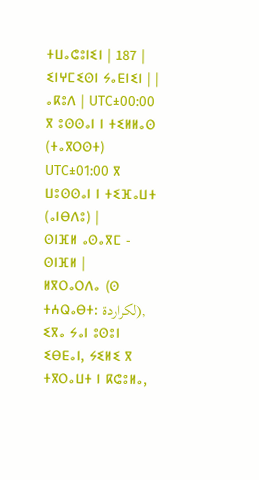ⵜⵡⴰⵛⵓⵏⵉⵏ | 187 |
ⵉⵏⵖⵎⵉⵙⵏ ⵢⴰⴹⵏⵉⵏ | |
ⴰⴽⵓⴷ | UTC±00:00 ⴳ ⵓⵙⵙⴰⵏ ⵏ ⵜⵉⵍⵍⴰⵙ (ⵜⴰⴳⵔⵙⵜ) UTC±01:00 ⴳ ⵡⵓⵙⵙⴰⵏ ⵏ ⵜⵉⴼⴰⵡⵜ (ⴰⵏⴱⴷⵓ) |
ⵙⵏⴼⵍ ⴰⵙⴰⴳⵎ - ⵙⵏⴼⵍ |
ⵍⴳⵔⴰⵔⴷⴰ (ⵙ ⵜⵄⵕⴰⴱⵜ: لكراردة), ⵉⴳⴰ ⵢⴰⵏ ⵓⵙⵓⵏ ⵉⴱⴹⴰⵏ, ⵢⵉⵍⵉ ⴳ ⵜⴳⵔⴰⵡⵜ ⵏ ⴽⵛⵓⵍⴰ,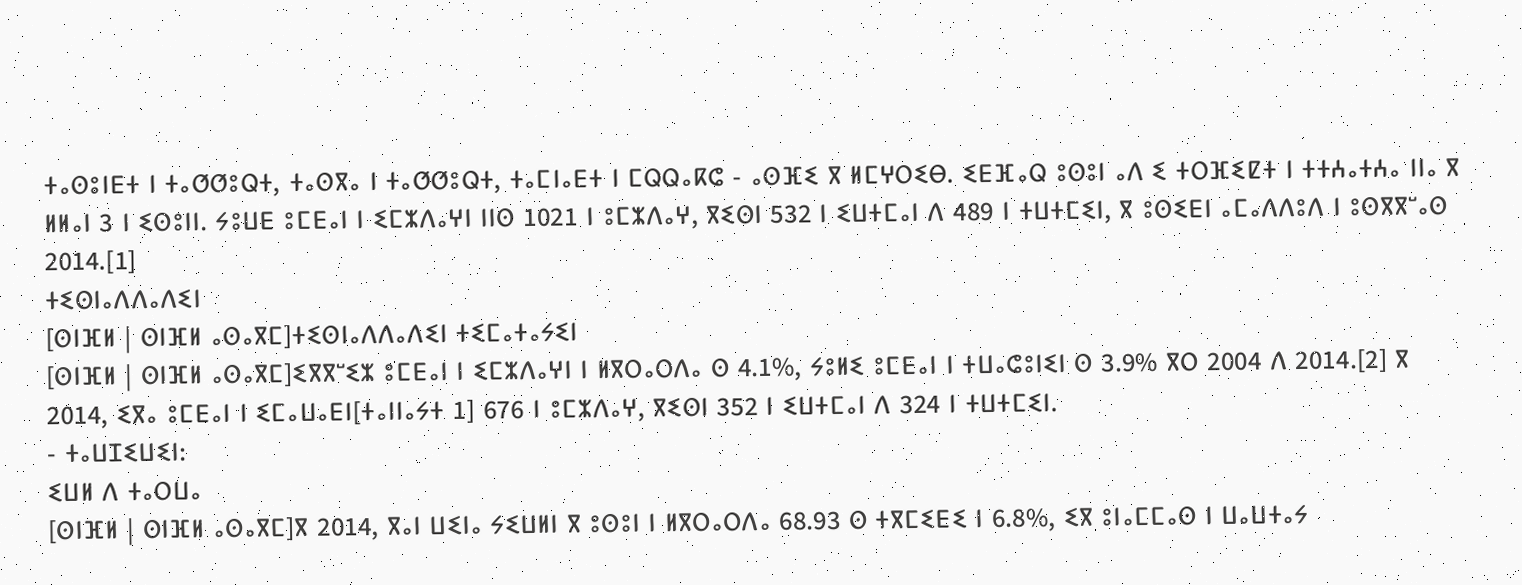ⵜⴰⵙⵓⵏⴹⵜ ⵏ ⵜⴰⵚⵚⵓⵕⵜ, ⵜⴰⵙⴳⴰ ⵏ ⵜⴰⵚⵚⵓⵕⵜ, ⵜⴰⵎⵏⴰⴹⵜ ⵏ ⵎⵕⵕⴰⴽⵛ - ⴰⵙⴼⵉ ⴳ ⵍⵎⵖⵔⵉⴱ. ⵉⴹⴼⴰⵕ ⵓⵙⵓⵏ ⴰⴷ ⵉ ⵜⵔⴼⵉⵇⵜ ⵏ ⵜⵜⵄⴰⵜⵄⴰ ⵏⵏⴰ ⴳ ⵍⵍⴰⵏ 3 ⵏ ⵉⵙⵓⵏⵏ. ⵢⵓⵡⴹ ⵓⵎⴹⴰⵏ ⵏ ⵉⵎⵣⴷⴰⵖⵏ ⵏⵏⵙ 1021 ⵏ ⵓⵎⵣⴷⴰⵖ, ⴳⵉⵙⵏ 532 ⵏ ⵉⵡⵜⵎⴰⵏ ⴷ 489 ⵏ ⵜⵡⵜⵎⵉⵏ, ⴳ ⵓⵙⵉⴹⵏ ⴰⵎⴰⴷⴷⵓⴷ ⵏ ⵓⵙⴳⴳⵯⴰⵙ 2014.[1]
ⵜⵉⵙⵏⴰⴷⴷⴰⴷⵉⵏ
[ⵙⵏⴼⵍ | ⵙⵏⴼⵍ ⴰⵙⴰⴳⵎ]ⵜⵉⵙⵏⴰⴷⴷⴰⴷⵉⵏ ⵜⵉⵎⴰⵜⴰⵢⵉⵏ
[ⵙⵏⴼⵍ | ⵙⵏⴼⵍ ⴰⵙⴰⴳⵎ]ⵉⴳⴳⵯⵉⵣ ⵓⵎⴹⴰⵏ ⵏ ⵉⵎⵣⴷⴰⵖⵏ ⵏ ⵍⴳⵔⴰⵔⴷⴰ ⵙ 4.1%, ⵢⵓⵍⵉ ⵓⵎⴹⴰⵏ ⵏ ⵜⵡⴰⵛⵓⵏⵉⵏ ⵙ 3.9% ⴳⵔ 2004 ⴷ 2014.[2] ⴳ 2014, ⵉⴳⴰ ⵓⵎⴹⴰⵏ ⵏ ⵉⵎⴰⵡⴰⴹⵏ[ⵜⴰⵏⵏⴰⵢⵜ 1] 676 ⵏ ⵓⵎⵣⴷⴰⵖ, ⴳⵉⵙⵏ 352 ⵏ ⵉⵡⵜⵎⴰⵏ ⴷ 324 ⵏ ⵜⵡⵜⵎⵉⵏ.
- ⵜⴰⵡⵊⵉⵡⵉⵏ:
ⵉⵡⵍ ⴷ ⵜⴰⵔⵡⴰ
[ⵙⵏⴼⵍ | ⵙⵏⴼⵍ ⴰⵙⴰⴳⵎ]ⴳ 2014, ⴳⴰⵏ ⵡⵉⵏⴰ ⵢⵉⵡⵍⵏ ⴳ ⵓⵙⵓⵏ ⵏ ⵍⴳⵔⴰⵔⴷⴰ 68.93 ⵙ ⵜⴳⵎⵉⴹⵉ ⵏ 6.8%, ⵉⴳ ⵓⵏⴰⵎⵎⴰⵙ ⵏ ⵡⴰⵡⵜⴰⵢ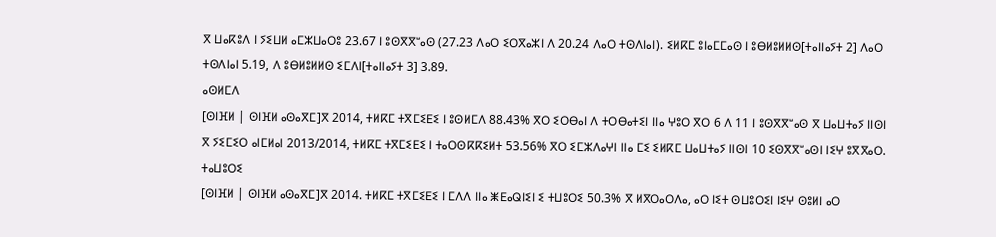ⴳ ⵡⴰⴽⵓⴷ ⵏ ⵢⵉⵡⵍ ⴰⵎⵣⵡⴰⵔⵓ 23.67 ⵏ ⵓⵙⴳⴳⵯⴰⵙ (27.23 ⴷⴰⵔ ⵉⵔⴳⴰⵣⵏ ⴷ 20.24 ⴷⴰⵔ ⵜⵙⴷⵏⴰⵏ). ⵉⵍⴽⵎ ⵓⵏⴰⵎⵎⴰⵙ ⵏ ⵓⴱⵍⵓⵍⵍⵙ[ⵜⴰⵏⵏⴰⵢⵜ 2] ⴷⴰⵔ ⵜⵙⴷⵏⴰⵏ 5.19, ⴷ ⵓⴱⵍⵓⵍⵍⵙ ⵉⵎⴷⵏ[ⵜⴰⵏⵏⴰⵢⵜ 3] 3.89.
ⴰⵙⵍⵎⴷ
[ⵙⵏⴼⵍ | ⵙⵏⴼⵍ ⴰⵙⴰⴳⵎ]ⴳ 2014, ⵜⵍⴽⵎ ⵜⴳⵎⵉⴹⵉ ⵏ ⵓⵙⵍⵎⴷ 88.43% ⴳⵔ ⵉⵔⴱⴰⵏ ⴷ ⵜⵔⴱⴰⵜⵉⵏ ⵏⵏⴰ ⵖⵓⵔ ⴳⵔ 6 ⴷ 11 ⵏ ⵓⵙⴳⴳⵯⴰⵙ ⴳ ⵡⴰⵡⵜⴰⵢ ⵏⵏⵙⵏ ⴳ ⵢⵉⵎⵉⵔ ⴰⵏⵎⵍⴰⵏ 2013/2014, ⵜⵍⴽⵎ ⵜⴳⵎⵉⴹⵉ ⵏ ⵜⴰⵔⵙⴽⴽⵉⵍⵜ 53.56% ⴳⵔ ⵉⵎⵣⴷⴰⵖⵏ ⵏⵏⴰ ⵎⵉ ⵉⵍⴽⵎ ⵡⴰⵡⵜⴰⵢ ⵏⵏⵙⵏ 10 ⵉⵙⴳⴳⵯⴰⵙⵏ ⵏⵉⵖ ⵓⴳⴳⴰⵔ.
ⵜⴰⵡⵓⵔⵉ
[ⵙⵏⴼⵍ | ⵙⵏⴼⵍ ⴰⵙⴰⴳⵎ]ⴳ 2014. ⵜⵍⴽⵎ ⵜⴳⵎⵉⴹⵉ ⵏ ⵎⴷⴷ ⵏⵏⴰ ⵥⴹⴰⵕⵏⵉⵏ ⵉ ⵜⵡⵓⵔⵉ 50.3% ⴳ ⵍⴳⵔⴰⵔⴷⴰ, ⴰⵔ ⵏⵉⵜ ⵙⵡⵓⵔⵉⵏ ⵏⵉⵖ ⵙⵓⵍⵏ ⴰⵔ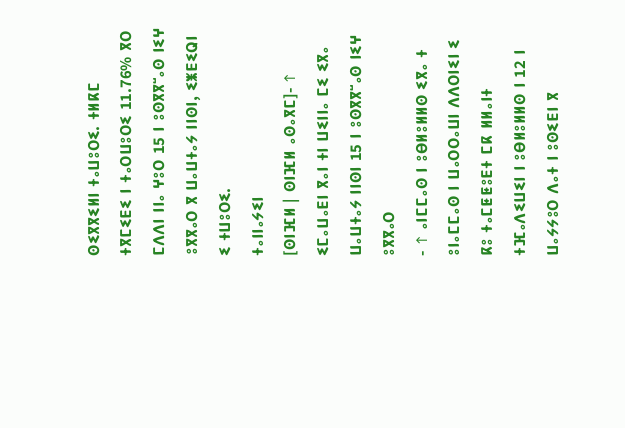ⵙⵉⴳⴳⵉⵍⵏ ⵜⴰⵡⵓⵔⵉ. ⵜⵍⴽⵎ ⵜⴳⵎⵉⴹⵉ ⵏ ⵜⴰⵔⵡⵓⵔⵉ 11.76% ⴳⵔ ⵎⴷⴷⵏ ⵏⵏⴰ ⵖⵓⵔ 15 ⵏ ⵓⵙⴳⴳⵯⴰⵙ ⵏⵉⵖ ⵓⴳⴳⴰⵔ ⴳ ⵡⴰⵡⵜⴰⵢ ⵏⵏⵙⵏ, ⵉⵥⴹⵉⵕⵏ ⵉ ⵜⵡⵓⵔⵉ.
ⵜⴰⵏⵏⴰⵢⵉⵏ
[ⵙⵏⴼⵍ | ⵙⵏⴼⵍ ⴰⵙⴰⴳⵎ]- ↑ ⵉⵎⴰⵡⴰⴹⵏ ⴳⴰⵏ ⵜⵏ ⵡⵉⵏⵏⴰ ⵎⵉ ⵉⴳⴰ ⵡⴰⵡⵜⴰⵢ ⵏⵏⵙⵏ 15 ⵏ ⵓⵙⴳⴳⵯⴰⵙ ⵏⵉⵖ ⵓⴳⴳⴰⵔ
- ↑ ⴰⵏⵎⵎⴰⵙ ⵏ ⵓⴱⵍⵓⵍⵍⵙ ⵉⴳⴰ ⵜ ⵓⵏⴰⵎⵎⴰⵙ ⵏ ⵡⴰⵔⵔⴰⵡⵏ ⴷⴷⵔⵏⵉⵏ ⵉ ⴽⵓ ⵜⴰⵎⵟⵟⵓⴹⵜ ⵎⴽ ⵍⵍⴰⵏⵜ ⵜⴼⴰⴷⵉⵡⵉⵏ ⵏ ⵓⴱⵍⵓⵍⵍⵙ ⵏ 12 ⵏ ⵡⴰⵢⵢⵓⵔ ⴷⴰⵜ ⵏ ⵓⵙⵉⴹⵏ ⴳ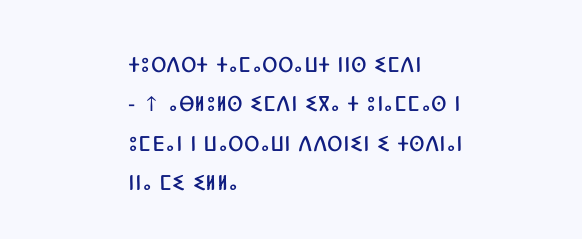ⵜⵓⵔⴷⵔⵜ ⵜⴰⵎⴰⵔⵔⴰⵡⵜ ⵏⵏⵙ ⵉⵎⴷⵏ
- ↑ ⴰⴱⵍⵓⵍⵙ ⵉⵎⴷⵏ ⵉⴳⴰ ⵜ ⵓⵏⴰⵎⵎⴰⵙ ⵏ ⵓⵎⴹⴰⵏ ⵏ ⵡⴰⵔⵔⴰⵡⵏ ⴷⴷⵔⵏⵉⵏ ⵉ ⵜⵙⴷⵏⴰⵏ ⵏⵏⴰ ⵎⵉ ⵉⵍⵍⴰ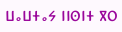ⵡⴰⵡⵜⴰⵢ ⵏⵏⵙⵏⵜ ⴳⵔ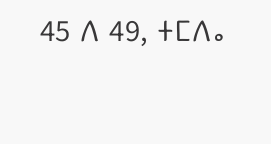45 ⴷ 49, ⵜⵎⴷⴰ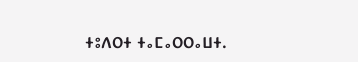ⵜⵓⴷⵔⵜ ⵜⴰⵎⴰⵔⵔⴰⵡⵜ.